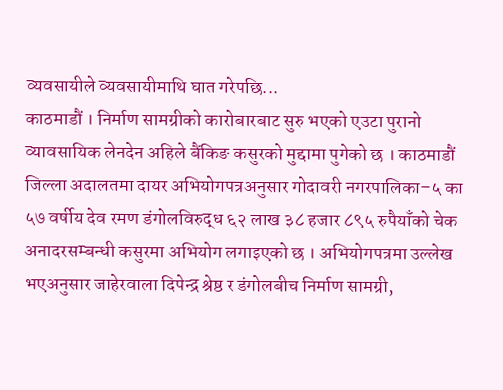व्यवसायीले व्यवसायीमाथि घात गरेपछि...
काठमाडौं । निर्माण सामग्रीको कारोबारबाट सुरु भएको एउटा पुरानो व्यावसायिक लेनदेन अहिले बैंकिङ कसुरको मुद्दामा पुगेको छ । काठमाडौं जिल्ला अदालतमा दायर अभियोगपत्रअनुसार गोदावरी नगरपालिका–५ का ५७ वर्षीय देव रमण डंगोलविरुद्ध ६२ लाख ३८ हजार ८९५ रुपैयाँको चेक अनादरसम्बन्धी कसुरमा अभियोग लगाइएको छ । अभियोगपत्रमा उल्लेख भएअनुसार जाहेरवाला दिपेन्द्र श्रेष्ठ र डंगोलबीच निर्माण सामग्री,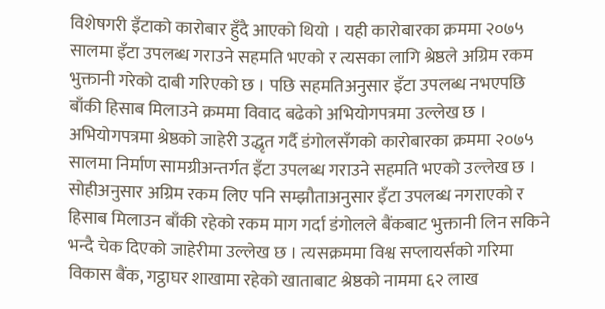विशेषगरी इँटाको कारोबार हुँदै आएको थियो । यही कारोबारका क्रममा २०७५ सालमा इँटा उपलब्ध गराउने सहमति भएको र त्यसका लागि श्रेष्ठले अग्रिम रकम भुक्तानी गरेको दाबी गरिएको छ । पछि सहमतिअनुसार इँटा उपलब्ध नभएपछि बाँकी हिसाब मिलाउने क्रममा विवाद बढेको अभियोगपत्रमा उल्लेख छ । अभियोगपत्रमा श्रेष्ठको जाहेरी उद्धृत गर्दै डंगोलसँगको कारोबारका क्रममा २०७५ सालमा निर्माण सामग्रीअन्तर्गत इँटा उपलब्ध गराउने सहमति भएको उल्लेख छ । सोहीअनुसार अग्रिम रकम लिए पनि सम्झौताअनुसार इँटा उपलब्ध नगराएको र हिसाब मिलाउन बाँकी रहेको रकम माग गर्दा डंगोलले बैंकबाट भुक्तानी लिन सकिने भन्दै चेक दिएको जाहेरीमा उल्लेख छ । त्यसक्रममा विश्व सप्लायर्सको गरिमा विकास बैंक, गट्ठाघर शाखामा रहेको खाताबाट श्रेष्ठको नाममा ६२ लाख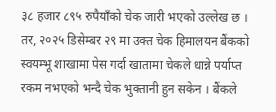३८ हजार ८९५ रुपैयाँको चेक जारी भएको उल्लेख छ । तर, २०२५ डिसेम्बर २९ मा उक्त चेक हिमालयन बैंकको स्वयम्भू शाखामा पेस गर्दा खातामा चेकले धान्ने पर्याप्त रकम नभएको भन्दै चेक भुक्तानी हुन सकेन । बैंकले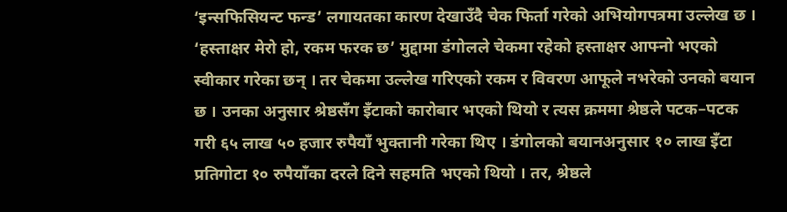‘इन्सफिसियन्ट फन्ड’ लगायतका कारण देखाउँदै चेक फिर्ता गरेको अभियोगपत्रमा उल्लेख छ । ‘हस्ताक्षर मेरो हो, रकम फरक छ’ मुद्दामा डंगोलले चेकमा रहेको हस्ताक्षर आफ्नो भएको स्वीकार गरेका छन् । तर चेकमा उल्लेख गरिएको रकम र विवरण आफूले नभरेको उनको बयान छ । उनका अनुसार श्रेष्ठसँग इँटाको कारोबार भएको थियो र त्यस क्रममा श्रेष्ठले पटक–पटक गरी ६५ लाख ५० हजार रुपैयाँ भुक्तानी गरेका थिए । डंगोलको बयानअनुसार १० लाख इँटा प्रतिगोटा १० रुपैयाँका दरले दिने सहमति भएको थियो । तर, श्रेष्ठले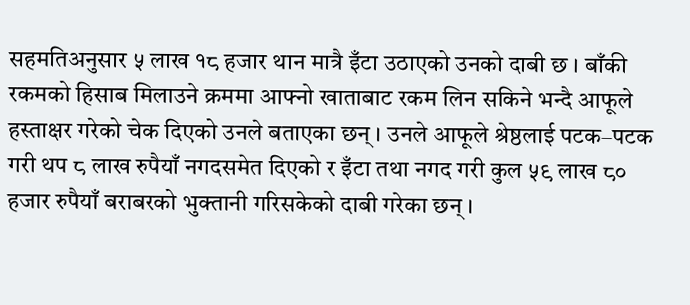सहमतिअनुसार ५ लाख १८ हजार थान मात्रै इँटा उठाएको उनको दाबी छ । बाँकी रकमको हिसाब मिलाउने क्रममा आफ्नो खाताबाट रकम लिन सकिने भन्दै आफूले हस्ताक्षर गरेको चेक दिएको उनले बताएका छन् । उनले आफूले श्रेष्ठलाई पटक–पटक गरी थप ८ लाख रुपैयाँ नगदसमेत दिएको र इँटा तथा नगद गरी कुल ५९ लाख ८० हजार रुपैयाँ बराबरको भुक्तानी गरिसकेको दाबी गरेका छन् ।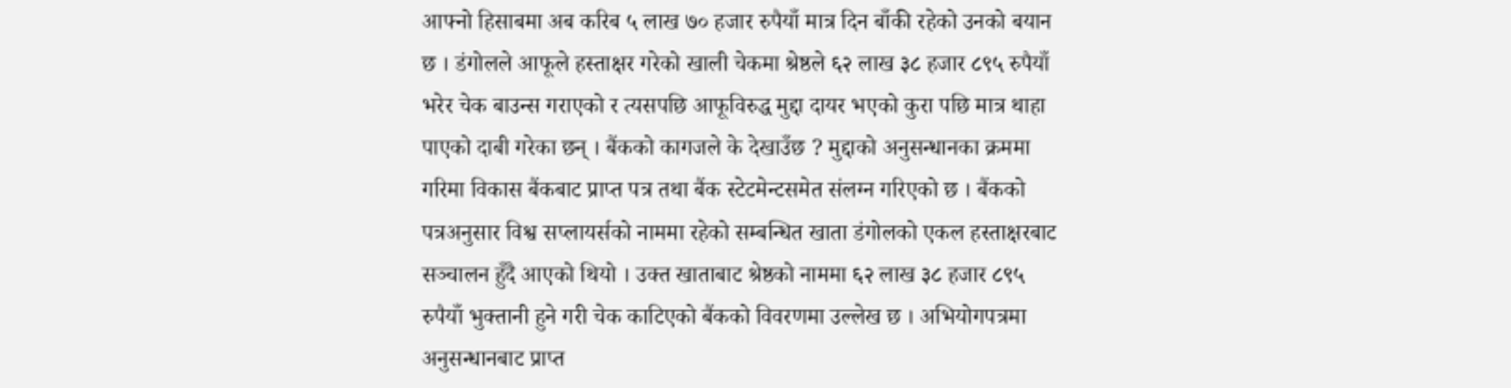आफ्नो हिसाबमा अब करिब ५ लाख ७० हजार रुपैयाँ मात्र दिन बाँकी रहेको उनको बयान छ । डंगोलले आफूले हस्ताक्षर गरेको खाली चेकमा श्रेष्ठले ६२ लाख ३८ हजार ८९५ रुपैयाँ भरेर चेक बाउन्स गराएको र त्यसपछि आफूविरुद्ध मुद्दा दायर भएको कुरा पछि मात्र थाहा पाएको दाबी गरेका छन् । बैंकको कागजले के देखाउँछ ? मुद्दाको अनुसन्धानका क्रममा गरिमा विकास बैंकबाट प्राप्त पत्र तथा बैंक स्टेटमेन्टसमेत संलग्न गरिएको छ । बैंकको पत्रअनुसार विश्व सप्लायर्सको नाममा रहेको सम्बन्धित खाता डंगोलको एकल हस्ताक्षरबाट सञ्चालन हुँदै आएको थियो । उक्त खाताबाट श्रेष्ठको नाममा ६२ लाख ३८ हजार ८९५ रुपैयाँ भुक्तानी हुने गरी चेक काटिएको बैंकको विवरणमा उल्लेख छ । अभियोगपत्रमा अनुसन्धानबाट प्राप्त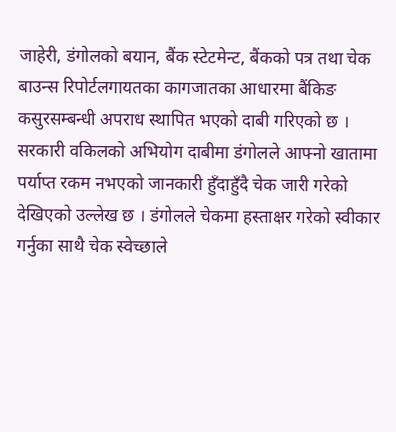जाहेरी, डंगोलको बयान, बैंक स्टेटमेन्ट, बैंकको पत्र तथा चेक बाउन्स रिपोर्टलगायतका कागजातका आधारमा बैंकिङ कसुरसम्बन्धी अपराध स्थापित भएको दाबी गरिएको छ । सरकारी वकिलको अभियोग दाबीमा डंगोलले आफ्नो खातामा पर्याप्त रकम नभएको जानकारी हुँदाहुँदै चेक जारी गरेको देखिएको उल्लेख छ । डंगोलले चेकमा हस्ताक्षर गरेको स्वीकार गर्नुका साथै चेक स्वेच्छाले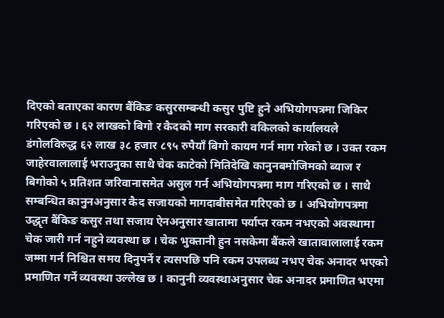दिएको बताएका कारण बैंकिङ कसुरसम्बन्धी कसुर पुष्टि हुने अभियोगपत्रमा जिकिर गरिएको छ । ६२ लाखको बिगो र कैदको माग सरकारी वकिलको कार्यालयले डंगोलविरुद्ध ६२ लाख ३८ हजार ८९५ रुपैयाँ बिगो कायम गर्न माग गरेको छ । उक्त रकम जाहेरवालालाई भराउनुका साथै चेक काटेको मितिदेखि कानुनबमोजिमको ब्याज र बिगोको ५ प्रतिशत जरिवानासमेत असुल गर्न अभियोगपत्रमा माग गरिएको छ । साथै सम्बन्धित कानुनअनुसार कैद सजायको मागदाबीसमेत गरिएको छ । अभियोगपत्रमा उद्धृत बैंकिङ कसुर तथा सजाय ऐनअनुसार खातामा पर्याप्त रकम नभएको अवस्थामा चेक जारी गर्न नहुने व्यवस्था छ । चेक भुक्तानी हुन नसकेमा बैंकले खातावालालाई रकम जम्मा गर्न निश्चित समय दिनुपर्ने र त्यसपछि पनि रकम उपलब्ध नभए चेक अनादर भएको प्रमाणित गर्ने व्यवस्था उल्लेख छ । कानुनी व्यवस्थाअनुसार चेक अनादर प्रमाणित भएमा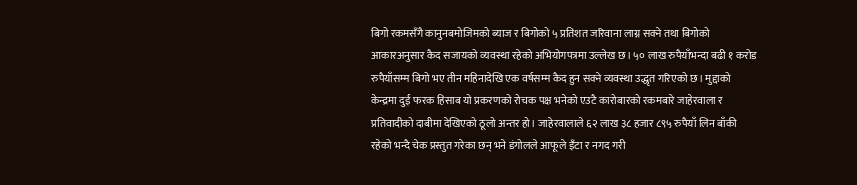बिगो रकमसँगै कानुनबमोजिमको ब्याज र बिगोको ५ प्रतिशत जरिवाना लाग्न सक्ने तथा बिगोको आकारअनुसार कैद सजायको व्यवस्था रहेको अभियोगपत्रमा उल्लेख छ। ५० लाख रुपैयाँभन्दा बढी १ करोड रुपैयाँसम्म बिगो भए तीन महिनादेखि एक वर्षसम्म कैद हुन सक्ने व्यवस्था उद्धृत गरिएको छ। मुद्दाको केन्द्रमा दुई फरक हिसाब यो प्रकरणको रोचक पक्ष भनेको एउटै कारोबारको रकमबारे जाहेरवाला र प्रतिवादीको दाबीमा देखिएको ठूलो अन्तर हो। जाहेरवालाले ६२ लाख ३८ हजार ८९५ रुपैयाँ लिन बाँकी रहेको भन्दै चेक प्रस्तुत गरेका छन् भने डंगोलले आफूले इँटा र नगद गरी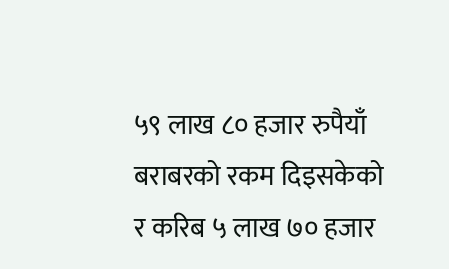५९ लाख ८० हजार रुपैयाँ बराबरको रकम दिइसकेको र करिब ५ लाख ७० हजार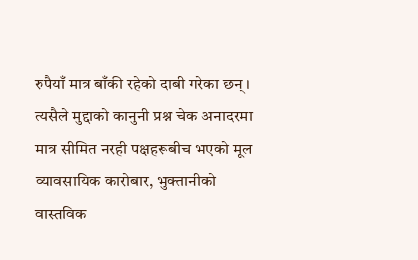रुपैयाँ मात्र बाँकी रहेको दाबी गरेका छन्। त्यसैले मुद्दाको कानुनी प्रश्न चेक अनादरमा मात्र सीमित नरही पक्षहरूबीच भएको मूल व्यावसायिक कारोबार, भुक्तानीको वास्तविक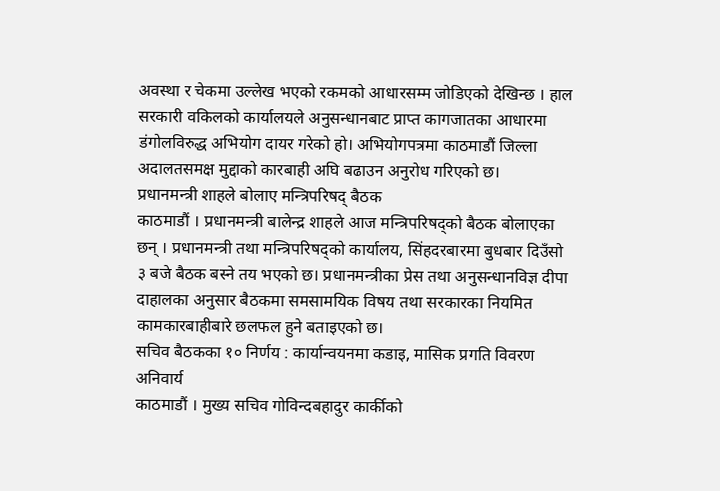अवस्था र चेकमा उल्लेख भएको रकमको आधारसम्म जोडिएको देखिन्छ । हाल सरकारी वकिलको कार्यालयले अनुसन्धानबाट प्राप्त कागजातका आधारमा डंगोलविरुद्ध अभियोग दायर गरेको हो। अभियोगपत्रमा काठमाडौं जिल्ला अदालतसमक्ष मुद्दाको कारबाही अघि बढाउन अनुरोध गरिएको छ।
प्रधानमन्त्री शाहले बोलाए मन्त्रिपरिषद् बैठक
काठमाडौं । प्रधानमन्त्री बालेन्द्र शाहले आज मन्त्रिपरिषद्को बैठक बोलाएका छन् । प्रधानमन्त्री तथा मन्त्रिपरिषद्को कार्यालय, सिंहदरबारमा बुधबार दिउँसो ३ बजे बैठक बस्ने तय भएको छ। प्रधानमन्त्रीका प्रेस तथा अनुसन्धानविज्ञ दीपा दाहालका अनुसार बैठकमा समसामयिक विषय तथा सरकारका नियमित कामकारबाहीबारे छलफल हुने बताइएको छ।
सचिव बैठकका १० निर्णय : कार्यान्वयनमा कडाइ, मासिक प्रगति विवरण अनिवार्य
काठमाडौं । मुख्य सचिव गोविन्दबहादुर कार्कीको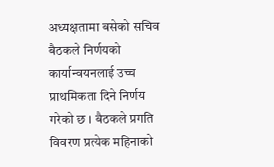अध्यक्षतामा बसेको सचिव बैठकले निर्णयको कार्यान्वयनलाई उच्च प्राथमिकता दिने निर्णय गरेको छ । बैठकले प्रगति विवरण प्रत्येक महिनाको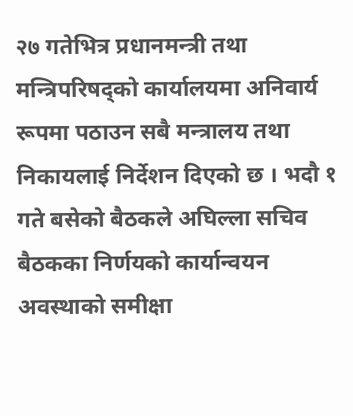२७ गतेभित्र प्रधानमन्त्री तथा मन्त्रिपरिषद्को कार्यालयमा अनिवार्य रूपमा पठाउन सबै मन्त्रालय तथा निकायलाई निर्देशन दिएको छ । भदौ १ गते बसेको बैठकले अघिल्ला सचिव बैठकका निर्णयको कार्यान्वयन अवस्थाको समीक्षा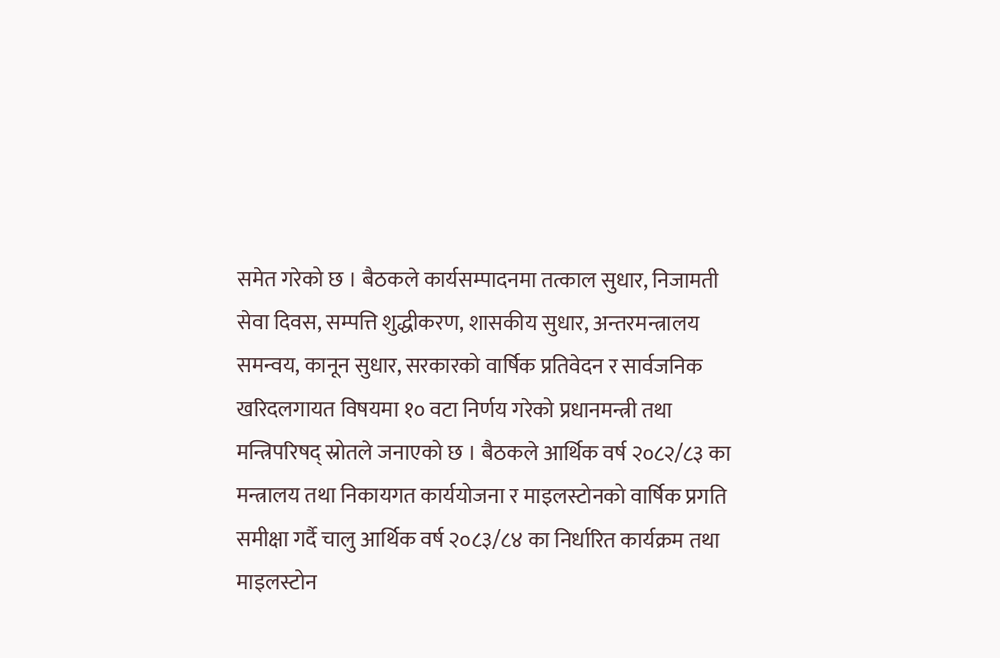समेत गरेको छ । बैठकले कार्यसम्पादनमा तत्काल सुधार, निजामती सेवा दिवस, सम्पत्ति शुद्धीकरण, शासकीय सुधार, अन्तरमन्त्रालय समन्वय, कानून सुधार, सरकारको वार्षिक प्रतिवेदन र सार्वजनिक खरिदलगायत विषयमा १० वटा निर्णय गरेको प्रधानमन्त्री तथा मन्त्रिपरिषद् स्रोतले जनाएको छ । बैठकले आर्थिक वर्ष २०८२/८३ का मन्त्रालय तथा निकायगत कार्ययोजना र माइलस्टोनको वार्षिक प्रगति समीक्षा गर्दै चालु आर्थिक वर्ष २०८३/८४ का निर्धारित कार्यक्रम तथा माइलस्टोन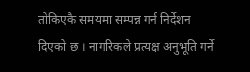तोकिएकै समयमा सम्पन्न गर्न निर्देशन दिएको छ । नागरिकले प्रत्यक्ष अनुभूति गर्ने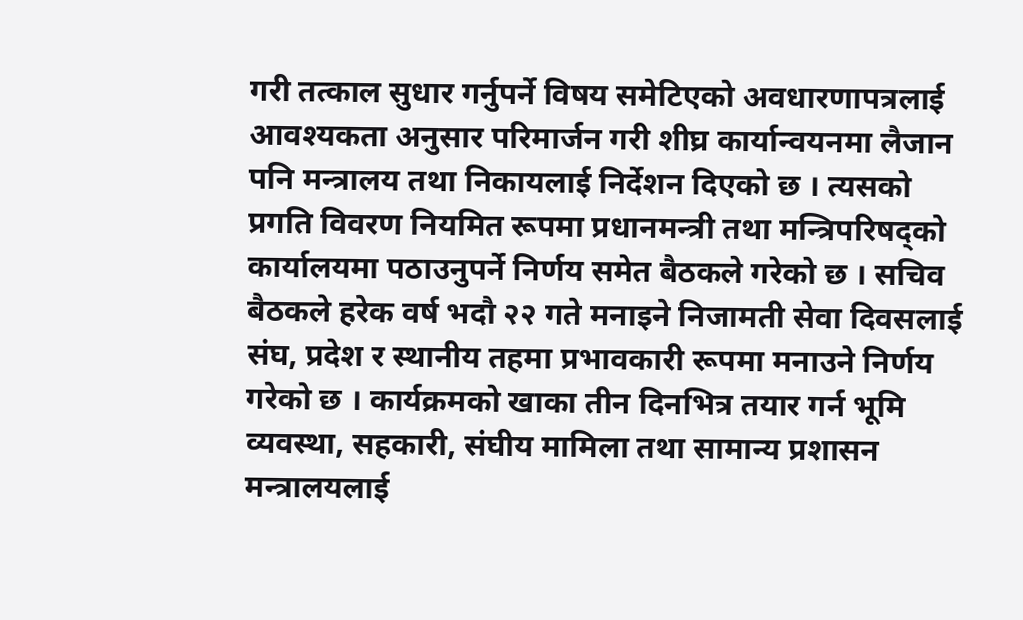गरी तत्काल सुधार गर्नुपर्ने विषय समेटिएको अवधारणापत्रलाई आवश्यकता अनुसार परिमार्जन गरी शीघ्र कार्यान्वयनमा लैजान पनि मन्त्रालय तथा निकायलाई निर्देशन दिएको छ । त्यसको प्रगति विवरण नियमित रूपमा प्रधानमन्त्री तथा मन्त्रिपरिषद्को कार्यालयमा पठाउनुपर्ने निर्णय समेत बैठकले गरेको छ । सचिव बैठकले हरेक वर्ष भदौ २२ गते मनाइने निजामती सेवा दिवसलाई संघ, प्रदेश र स्थानीय तहमा प्रभावकारी रूपमा मनाउने निर्णय गरेको छ । कार्यक्रमको खाका तीन दिनभित्र तयार गर्न भूमि व्यवस्था, सहकारी, संघीय मामिला तथा सामान्य प्रशासन मन्त्रालयलाई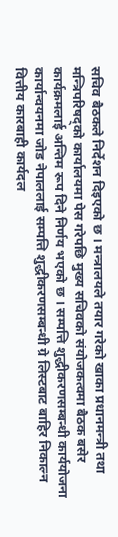सचिव बैठकले निर्देशन दिइएको छ । मन्त्रालयले तयार गरेको खाका प्रधानमन्त्री तथा मन्त्रिपरिषद्को कार्यालयमा पेस गरेपछि मुख्य सचिवको संयोजकत्वमा बैठक बसेर कार्यक्रमलाई अन्तिम रूप दिने निर्णय भएको छ । सम्पत्ति शुद्धीकरणसम्बन्धी कार्ययोजना कार्यान्वयनमा जोड नेपाललाई सम्पत्ति शुद्धीकरणसम्बन्धी ग्रे लिस्टबाट बाहिर निकाल्न वित्तीय कारबाही कार्यदल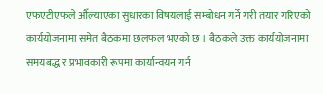एफएटीएफले औँल्याएका सुधारका विषयलाई सम्बोधन गर्ने गरी तयार गरिएको कार्ययोजनामा समेत बैठकमा छलफल भएको छ । बैठकले उक्त कार्ययोजनामा समयबद्ध र प्रभावकारी रूपमा कार्यान्वयन गर्न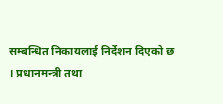सम्बन्धित निकायलाई निर्देशन दिएको छ । प्रधानमन्त्री तथा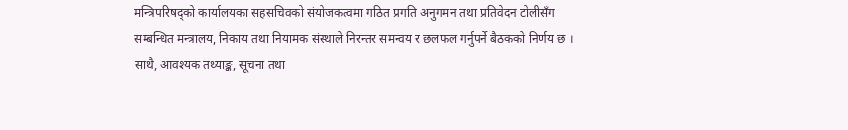मन्त्रिपरिषद्को कार्यालयका सहसचिवको संयोजकत्वमा गठित प्रगति अनुगमन तथा प्रतिवेदन टोलीसँग सम्बन्धित मन्त्रालय, निकाय तथा नियामक संस्थाले निरन्तर समन्वय र छलफल गर्नुपर्ने बैठकको निर्णय छ । साथै, आवश्यक तथ्याङ्क, सूचना तथा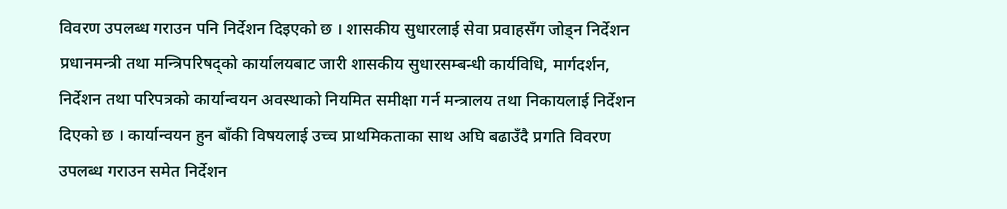विवरण उपलब्ध गराउन पनि निर्देशन दिइएको छ । शासकीय सुधारलाई सेवा प्रवाहसँग जोड्न निर्देशन प्रधानमन्त्री तथा मन्त्रिपरिषद्को कार्यालयबाट जारी शासकीय सुधारसम्बन्धी कार्यविधि, मार्गदर्शन, निर्देशन तथा परिपत्रको कार्यान्वयन अवस्थाको नियमित समीक्षा गर्न मन्त्रालय तथा निकायलाई निर्देशन दिएको छ । कार्यान्वयन हुन बाँकी विषयलाई उच्च प्राथमिकताका साथ अघि बढाउँदै प्रगति विवरण उपलब्ध गराउन समेत निर्देशन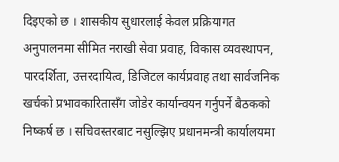दिइएको छ । शासकीय सुधारलाई केवल प्रक्रियागत अनुपालनमा सीमित नराखी सेवा प्रवाह, विकास व्यवस्थापन, पारदर्शिता, उत्तरदायित्व, डिजिटल कार्यप्रवाह तथा सार्वजनिक खर्चको प्रभावकारितासँग जोडेर कार्यान्वयन गर्नुपर्ने बैठकको निष्कर्ष छ । सचिवस्तरबाट नसुल्झिए प्रधानमन्त्री कार्यालयमा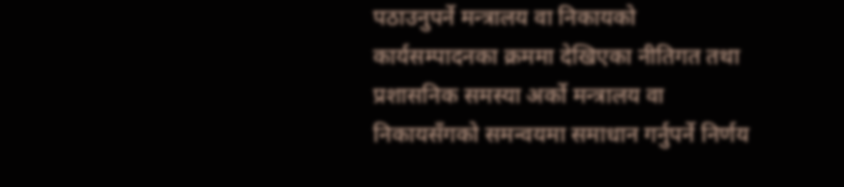पठाउनुपर्ने मन्त्रालय वा निकायको कार्यसम्पादनका क्रममा देखिएका नीतिगत तथा प्रशासनिक समस्या अर्को मन्त्रालय वा निकायसँगको समन्वयमा समाधान गर्नुपर्ने निर्णय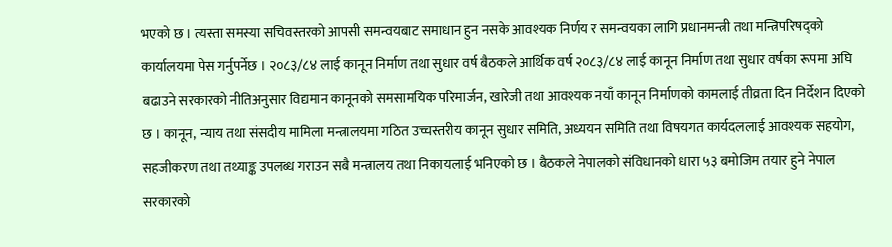भएको छ । त्यस्ता समस्या सचिवस्तरको आपसी समन्वयबाट समाधान हुन नसके आवश्यक निर्णय र समन्वयका लागि प्रधानमन्त्री तथा मन्त्रिपरिषद्को कार्यालयमा पेस गर्नुपर्नेछ । २०८३/८४ लाई कानून निर्माण तथा सुधार वर्ष बैठकले आर्थिक वर्ष २०८३/८४ लाई कानून निर्माण तथा सुधार वर्षका रूपमा अघि बढाउने सरकारको नीतिअनुसार विद्यमान कानूनको समसामयिक परिमार्जन, खारेजी तथा आवश्यक नयाँ कानून निर्माणको कामलाई तीव्रता दिन निर्देशन दिएको छ । कानून, न्याय तथा संसदीय मामिला मन्त्रालयमा गठित उच्चस्तरीय कानून सुधार समिति, अध्ययन समिति तथा विषयगत कार्यदललाई आवश्यक सहयोग, सहजीकरण तथा तथ्याङ्क उपलब्ध गराउन सबै मन्त्रालय तथा निकायलाई भनिएको छ । बैठकले नेपालको संविधानको धारा ५३ बमोजिम तयार हुने नेपाल सरकारको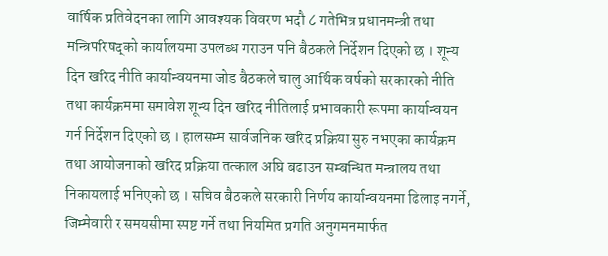वार्षिक प्रतिवेदनका लागि आवश्यक विवरण भदौ ८ गतेभित्र प्रधानमन्त्री तथा मन्त्रिपरिषद्को कार्यालयमा उपलब्ध गराउन पनि बैठकले निर्देशन दिएको छ । शून्य दिन खरिद नीति कार्यान्वयनमा जोड बैठकले चालु आर्थिक वर्षको सरकारको नीति तथा कार्यक्रममा समावेश शून्य दिन खरिद नीतिलाई प्रभावकारी रूपमा कार्यान्वयन गर्न निर्देशन दिएको छ । हालसम्म सार्वजनिक खरिद प्रक्रिया सुरु नभएका कार्यक्रम तथा आयोजनाको खरिद प्रक्रिया तत्काल अघि बढाउन सम्बन्धित मन्त्रालय तथा निकायलाई भनिएको छ । सचिव बैठकले सरकारी निर्णय कार्यान्वयनमा ढिलाइ नगर्ने, जिम्मेवारी र समयसीमा स्पष्ट गर्ने तथा नियमित प्रगति अनुगमनमार्फत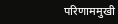परिणाममुखी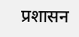प्रशासन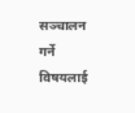सञ्चालन गर्ने विषयलाई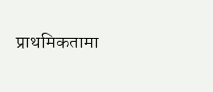प्राथमिकतामा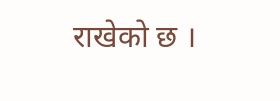राखेको छ ।